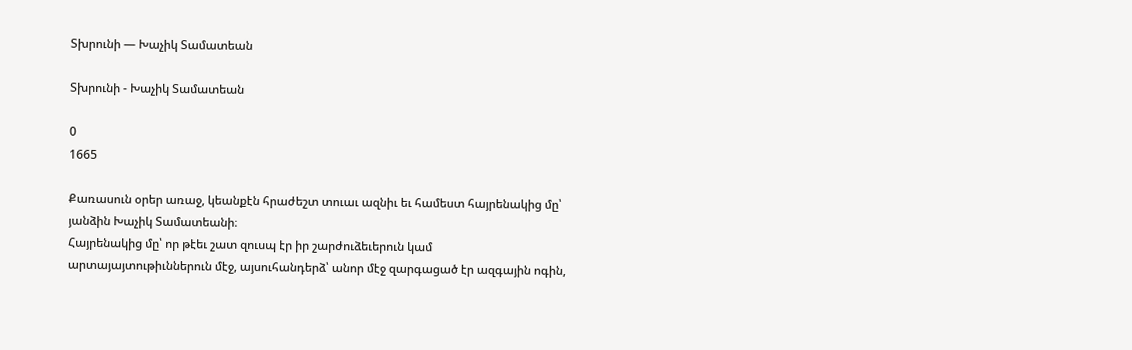Տխրունի — Խաչիկ Տամատեան

Տխրունի - Խաչիկ Տամատեան

0
1665

Քառասուն օրեր առաջ, կեանքէն հրաժեշտ տուաւ ազնիւ եւ համեստ հայրենակից մը՝ յանձին Խաչիկ Տամատեանի։
Հայրենակից մը՝ որ թէեւ շատ զուսպ էր իր շարժուձեւերուն կամ արտայայտութիւններուն մէջ, այսուհանդերձ՝ անոր մէջ զարգացած էր ազգային ոգին,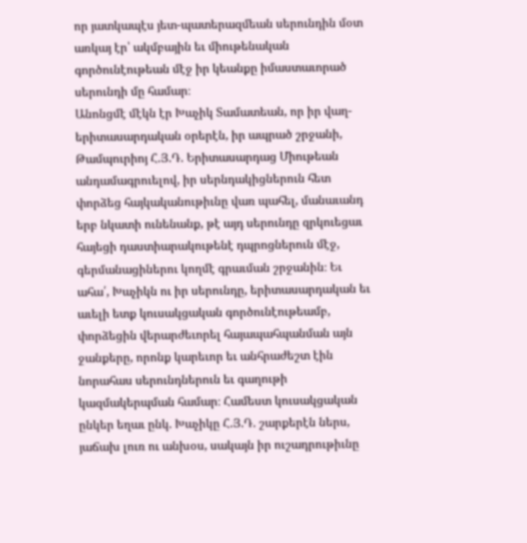որ յատկապէս յետ-պատերազմեան սերունդին մօտ առկայ էր՝ ակմբային եւ միութենական գործունէութեան մէջ իր կեանքը իմաստաւորած սերունդի մը համար։
Անոնցմէ մէկն էր Խաչիկ Տամատեան, որ իր վաղ-երիտասարդական օրերէն, իր ապրած շրջանի, Թամպուրիոյ Հ.Յ.Դ. Երիտասարդաց Միութեան անդամագրուելով, իր սերնդակիցներուն հետ փորձեց հայկականութիւնը վառ պահել, մանաւանդ երբ նկատի ունենանք, թէ այդ սերունդը զրկուեցաւ հայեցի դաստիարակութենէ դպրոցներուն մէջ, գերմանացիներու կողմէ գրաւման շրջանին։ Եւ ահա՛, Խաչիկն ու իր սերունդը, երիտասարդական եւ աւելի ետք կուսակցական գործունէութեամբ, փորձեցին վերարժեւորել հայապահպանման այն ջանքերը, որոնք կարեւոր եւ անհրաժեշտ էին նորահաս սերունդներուն եւ գաղութի կազմակերպման համար։ Համեստ կուսակցական ընկեր եղաւ ընկ. Խաչիկը Հ.Յ.Դ. շարքերէն ներս, յաճախ լուռ ու անխօս, սակայն իր ուշադրութիւնը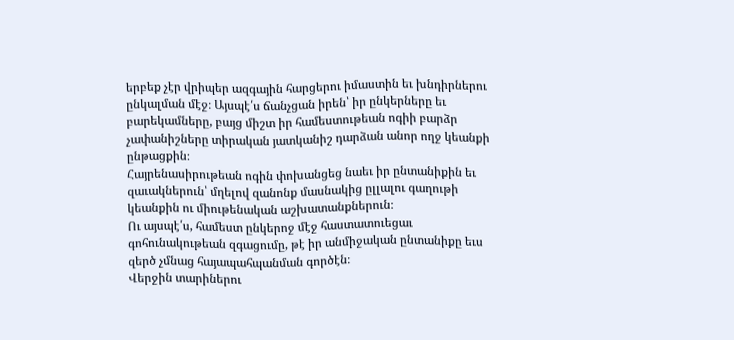երբեք չէր վրիպեր ազգային հարցերու իմաստին եւ խնդիրներու ընկալման մէջ։ Այսպէ՛ս ճանչցան իրեն՝ իր ընկերները եւ բարեկամները, բայց միշտ իր համեստութեան ոգիի բարձր չափանիշները տիրական յատկանիշ դարձան անոր ողջ կեանքի ընթացքին։
Հայրենասիրութեան ոգին փոխանցեց նաեւ իր ընտանիքին եւ զաւակներուն՝ մղելով զանոնք մասնակից ըլլալու գաղութի կեանքին ու միութենական աշխատանքներուն։
Ու այսպէ՛ս, համեստ ընկերոջ մէջ հաստատուեցաւ գոհունակութեան զգացումը, թէ իր անմիջական ընտանիքը եւս զերծ չմնաց հայապահպանման գործէն։
Վերջին տարիներու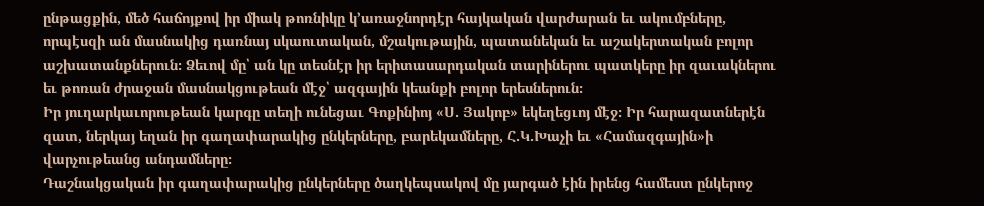ընթացքին, մեծ հաճոյքով իր միակ թոռնիկը կ՚առաջնորդէր հայկական վարժարան եւ ակումբները, որպէսզի ան մասնակից դառնայ սկաուտական, մշակութային, պատանեկան եւ աշակերտական բոլոր աշխատանքներուն։ Ձեւով մը՝ ան կը տեսնէր իր երիտասարդական տարիներու պատկերը իր զաւակներու եւ թոռան ժրաջան մասնակցութեան մէջ՝ ազգային կեանքի բոլոր երեսներուն։
Իր յուղարկաւորութեան կարգը տեղի ունեցաւ Գոքինիոյ «Ս. Յակոբ» եկեղեցւոյ մէջ։ Իր հարազատներէն զատ, ներկայ եղան իր գաղափարակից ընկերները, բարեկամները, Հ.Կ.Խաչի եւ «Համազգային»ի վարչութեանց անդամները։
Դաշնակցական իր գաղափարակից ընկերները ծաղկեպսակով մը յարգած էին իրենց համեստ ընկերոջ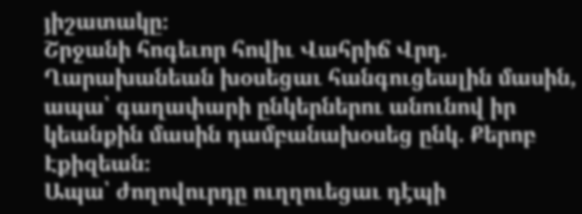յիշատակը։
Շրջանի հոգեւոր հովիւ Վահրիճ Վրդ. Ղարախանեան խօսեցաւ հանգուցեալին մասին, ապա՝ գաղափարի ընկերներու անունով իր կեանքին մասին դամբանախօսեց ընկ. Քերոբ Էքիզեան։
Ապա՝ ժողովուրդը ուղղուեցաւ դէպի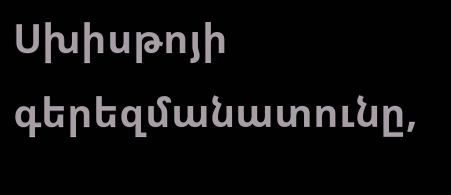Սխիսթոյի գերեզմանատունը,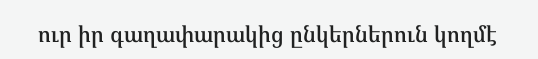ուր իր գաղափարակից ընկերներուն կողմէ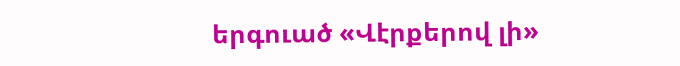երգուած «Վէրքերով լի»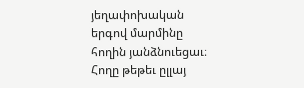յեղափոխական երգով մարմինը հողին յանձնուեցաւ։
Հողը թեթեւ ըլլայ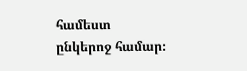համեստ ընկերոջ համար։